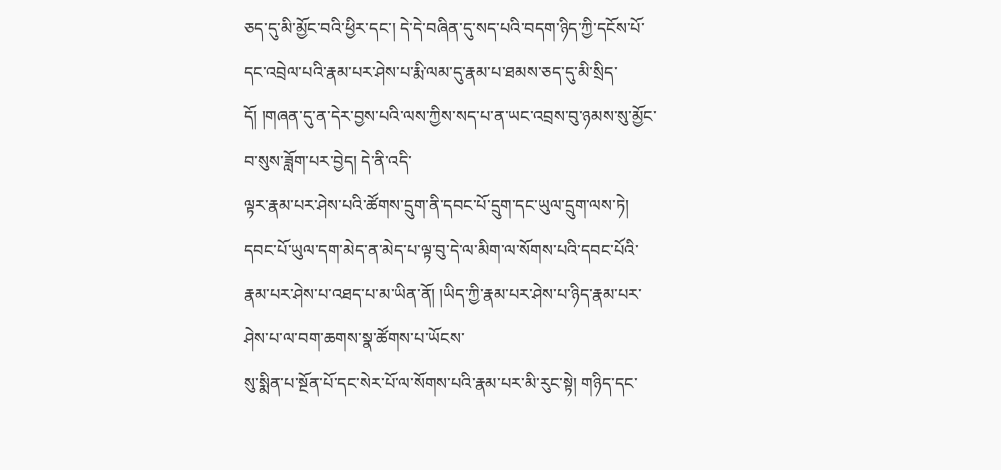ཅད་དུ་མི་མྱོང་བའི་ཕྱིར་དང་། དེ་དེ་བཞིན་དུ་སད་པའི་བདག་ཉིད་ཀྱི་དངོས་པོ་དང་འབྲེལ་པའི་རྣམ་པར་ཤེས་པ་རྨི་ལམ་དུ་རྣམ་པ་ཐམས་ཅད་དུ་མི་སྲིད་དོ། །གཞན་དུ་ན་དེར་བྱས་པའི་ལས་ཀྱིས་སད་པ་ན་ཡང་འབྲས་བུ་ཉམས་སུ་མྱོང་བ་སུས་ཟློག་པར་བྱེད། དེ་ནི་འདི་
ལྟར་རྣམ་པར་ཤེས་པའི་ཚོགས་དྲུག་ནི་དབང་པོ་དྲུག་དང་ཡུལ་དྲུག་ལས་ཏེ། དབང་པོ་ཡུལ་དག་མེད་ན་མེད་པ་ལྟ་བུ་དེ་ལ་མིག་ལ་སོགས་པའི་དབང་པོའི་རྣམ་པར་ཤེས་པ་འཐད་པ་མ་ཡིན་ནོ། །ཡིད་ཀྱི་རྣམ་པར་ཤེས་པ་ཉིད་རྣམ་པར་ཤེས་པ་ལ་བག་ཆགས་སྣ་ཚོགས་པ་ཡོངས་
སུ་སྨིན་པ་སྔོན་པོ་དང་སེར་པོ་ལ་སོགས་པའི་རྣམ་པར་མི་རུང་སྟེ། གཉིད་དང་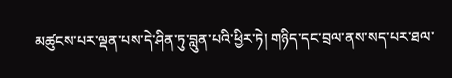མཚུངས་པར་ལྡན་པས་དེ་ཤིན་ཏུ་བླུན་པའི་ཕྱིར་ཏེ། གཉིད་དང་བྲལ་ནས་སད་པར་ཐལ་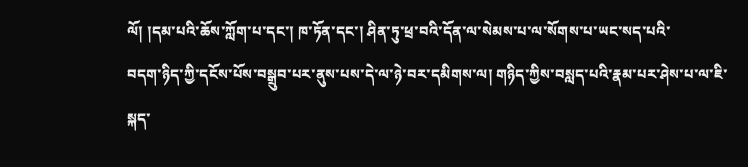ལོ། །དམ་པའི་ཆོས་ཀློག་པ་དང་། ཁ་ཏོན་དང་། ཤིན་ཏུ་ཕྲ་བའི་དོན་ལ་སེམས་པ་ལ་སོགས་པ་ཡང་སད་པའི་
བདག་ཉིད་ཀྱི་དངོས་པོས་བསྒྲུབ་པར་ནུས་པས་དེ་ལ་ཉེ་བར་དམིགས་ལ། གཉིད་ཀྱིས་བསླད་པའི་རྣམ་པར་ཤེས་པ་ལ་ཇི་སྐད་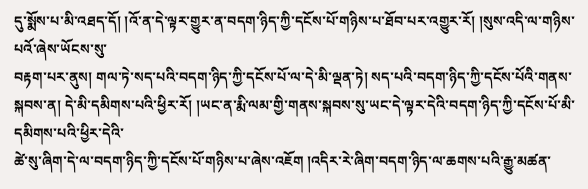དུ་སྨོས་པ་མི་འཐད་དོ། །འོ་ན་དེ་ལྟར་གྱུར་ན་བདག་ཉིད་ཀྱི་དངོས་པོ་གཉིས་པ་ཐོབ་པར་འགྱུར་རོ། །སུས་འདི་ལ་གཉིས་པའོ་ཞེས་ཡོངས་སུ་
བརྟག་པར་ནུས། གལ་ཏེ་སད་པའི་བདག་ཉིད་ཀྱི་དངོས་པོ་ལ་དེ་མི་ལྡན་ཏེ། སད་པའི་བདག་ཉིད་ཀྱི་དངོས་པོའི་གནས་སྐབས་ན། དེ་མི་དམིགས་པའི་ཕྱིར་རོ། །ཡང་ན་རྨི་ལམ་གྱི་གནས་སྐབས་སུ་ཡང་དེ་ལྟར་དེའི་བདག་ཉིད་ཀྱི་དངོས་པོ་མི་དམིགས་པའི་ཕྱིར་དེའི་
ཚེ་སུ་ཞིག་དེ་ལ་བདག་ཉིད་ཀྱི་དངོས་པོ་གཉིས་པ་ཞེས་འཇོག །འདིར་རེ་ཞིག་བདག་ཉིད་ལ་ཆགས་པའི་རྒྱུ་མཚན་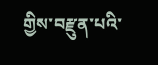གྱིས་བརྫུན་པའི་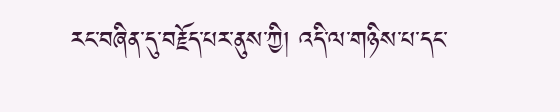རང་བཞིན་དུ་བརྗོད་པར་ནུས་ཀྱི། འདི་ལ་གཉིས་པ་དང་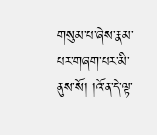གསུམ་པ་ཞེས་རྣམ་པར་གཞག་པར་མི་ནུས་སོ། །འོ་ན་དེ་ལྟ་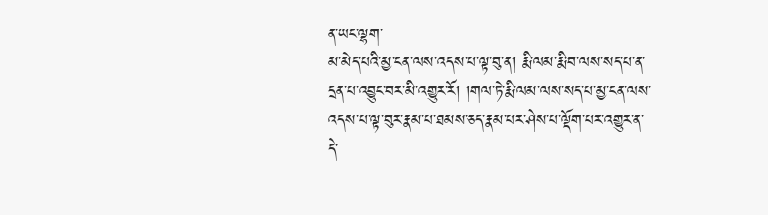ན་ཡང་ལྷག་
མ་མེད་པའི་མྱ་ངན་ལས་འདས་པ་ལྟ་བུ་ན། རྨི་ལམ་རྨི་བ་ལས་སད་པ་ན་དྲན་པ་འབྱུང་བར་མི་འགྱུར་རོ། །གལ་ཏེ་རྨི་ལམ་ལས་སད་པ་མྱ་ངན་ལས་འདས་པ་ལྟ་བུར་རྣམ་པ་ཐམས་ཅད་རྣམ་པར་ཤེས་པ་ལྡོག་པར་འགྱུར་ན་དེ་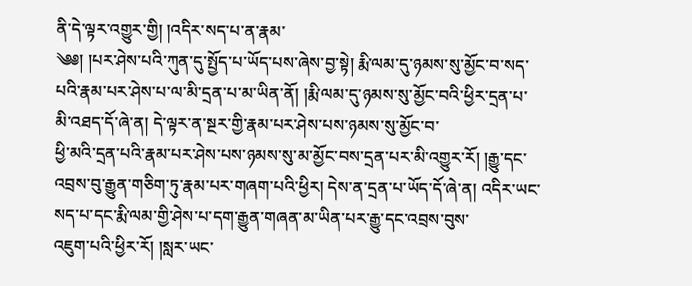ནི་དེ་ལྟར་འགྱུར་གྱི། །འདིར་སད་པ་ན་རྣམ་
༄༅། །པར་ཤེས་པའི་ཀུན་དུ་སྤྱོད་པ་ཡོད་པས་ཞེས་བྱ་སྟེ། རྨི་ལམ་དུ་ཉམས་སུ་མྱོང་བ་སད་པའི་རྣམ་པར་ཤེས་པ་ལ་མི་དྲན་པ་མ་ཡིན་ནོ། །རྨི་ལམ་དུ་ཉམས་སུ་མྱོང་བའི་ཕྱིར་དྲན་པ་མི་འཐད་དོ་ཞེ་ན། དེ་ལྟར་ན་སྔར་གྱི་རྣམ་པར་ཤེས་པས་ཉམས་སུ་མྱོང་བ་
ཕྱི་མའི་དྲན་པའི་རྣམ་པར་ཤེས་པས་ཉམས་སུ་མ་མྱོང་བས་དྲན་པར་མི་འགྱུར་རོ། །རྒྱུ་དང་འབྲས་བུ་རྒྱུན་གཅིག་ཏུ་རྣམ་པར་གཞག་པའི་ཕྱིར། དེས་ན་དྲན་པ་ཡོད་དོ་ཞེ་ན། འདིར་ཡང་སད་པ་དང་རྨི་ལམ་གྱི་ཤེས་པ་དག་རྒྱུན་གཞན་མ་ཡིན་པར་རྒྱུ་དང་འབྲས་བུས་
འཇུག་པའི་ཕྱིར་རོ། །སླར་ཡང་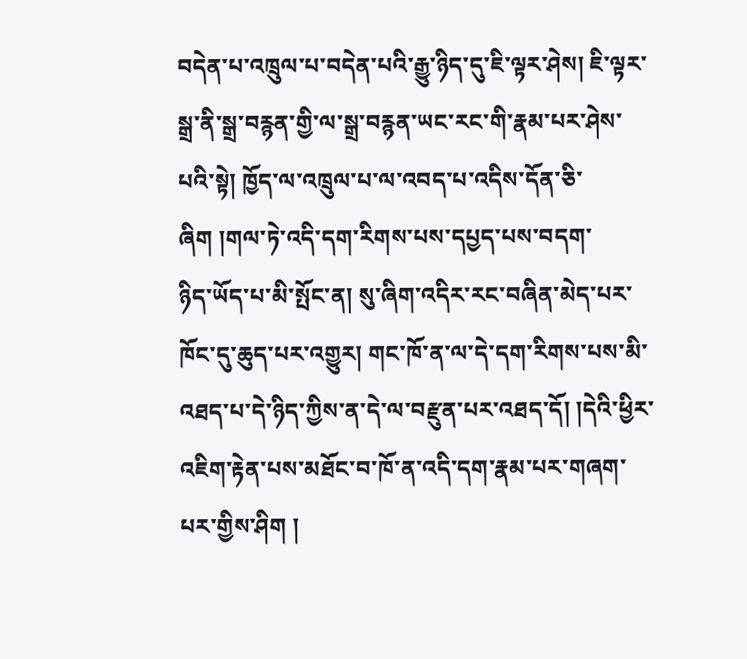བདེན་པ་འཁྲུལ་པ་བདེན་པའི་རྒྱུ་ཉིད་དུ་ཇི་ལྟར་ཤེས། ཇི་ལྟར་སྒྲ་ནི་སྒྲ་བརྙན་གྱི་ལ་སྒྲ་བརྙན་ཡང་རང་གི་རྣམ་པར་ཤེས་པའི་སྟེ། ཁྱོད་ལ་འཁྲུལ་པ་ལ་འབད་པ་འདིས་དོན་ཅི་ཞིག །གལ་ཏེ་འདི་དག་རིགས་པས་དཔྱད་པས་བདག་
ཉིད་ཡོད་པ་མི་སྤོང་ན། སུ་ཞིག་འདིར་རང་བཞིན་མེད་པར་ཁོང་དུ་ཆུད་པར་འགྱུར། གང་ཁོ་ན་ལ་དེ་དག་རིགས་པས་མི་འཐད་པ་དེ་ཉིད་ཀྱིས་ན་དེ་ལ་བརྫུན་པར་འཐད་དོ། །དེའི་ཕྱིར་འཇིག་རྟེན་པས་མཐོང་བ་ཁོ་ན་འདི་དག་རྣམ་པར་གཞག་པར་གྱིས་ཤིག །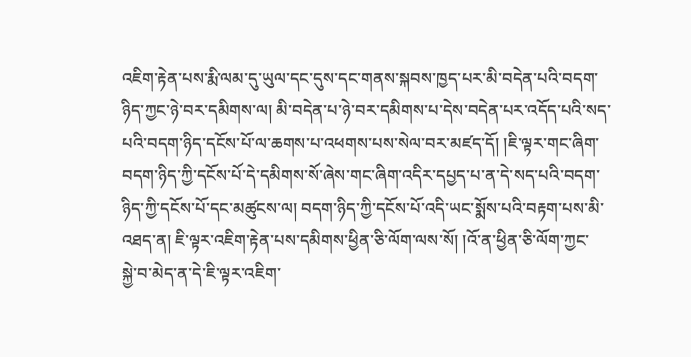འཇིག་རྟེན་པས་རྨི་ལམ་དུ་ཡུལ་དང་དུས་དང་གནས་སྐབས་ཁྱད་པར་མི་བདེན་པའི་བདག་ཉིད་ཀྱང་ཉེ་བར་དམིགས་ལ། མི་བདེན་པ་ཉེ་བར་དམིགས་པ་དེས་བདེན་པར་འདོད་པའི་སད་པའི་བདག་ཉིད་དངོས་པོ་ལ་ཆགས་པ་འཕགས་པས་སེལ་བར་མཛད་དོ། །ཇི་ལྟར་གང་ཞིག་
བདག་ཉིད་ཀྱི་དངོས་པོ་དེ་དམིགས་སོ་ཞེས་གང་ཞིག་འདིར་དཔྱད་པ་ན་དེ་སད་པའི་བདག་ཉིད་ཀྱི་དངོས་པོ་དང་མཚུངས་ལ། བདག་ཉིད་ཀྱི་དངོས་པོ་འདི་ཡང་སྨོས་པའི་བརྟག་པས་མི་འཐད་ན། ཇི་ལྟར་འཇིག་རྟེན་པས་དམིགས་ཕྱིན་ཅི་ལོག་ལས་སོ། །འོ་ན་ཕྱིན་ཅི་ལོག་ཀྱང་
སྐྱེ་བ་མེད་ན་དེ་ཇི་ལྟར་འཇིག་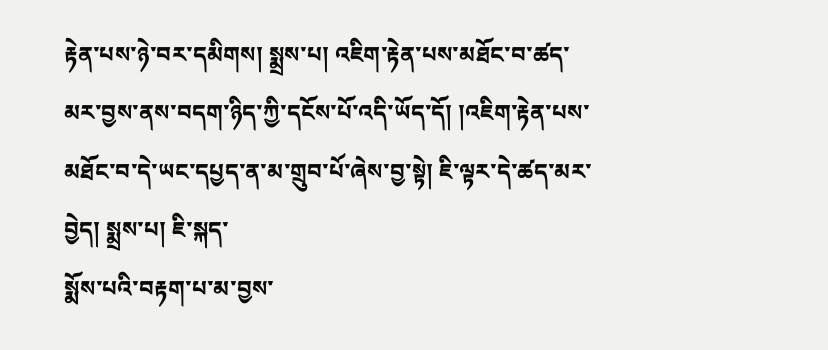རྟེན་པས་ཉེ་བར་དམིགས། སྨྲས་པ། འཇིག་རྟེན་པས་མཐོང་བ་ཚད་མར་བྱས་ནས་བདག་ཉིད་ཀྱི་དངོས་པོ་འདི་ཡོད་དོ། །འཇིག་རྟེན་པས་མཐོང་བ་དེ་ཡང་དཔྱད་ན་མ་གྲུབ་པོ་ཞེས་བྱ་སྟེ། ཇི་ལྟར་དེ་ཚད་མར་བྱེད། སྨྲས་པ། ཇི་སྐད་
སྨོས་པའི་བརྟག་པ་མ་བྱས་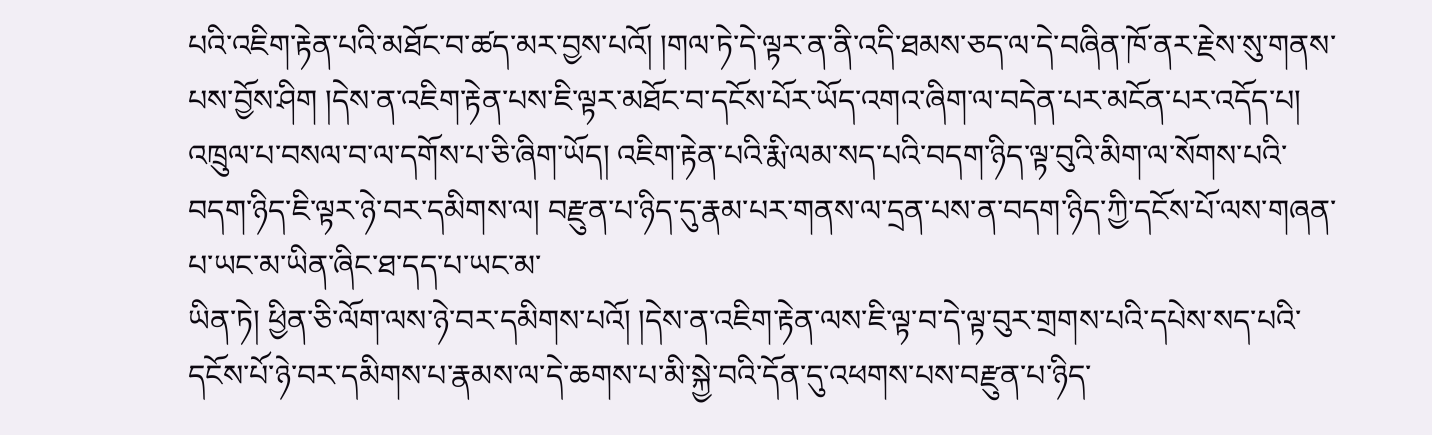པའི་འཇིག་རྟེན་པའི་མཐོང་བ་ཚད་མར་བྱས་པའོ། །གལ་ཏེ་དེ་ལྟར་ན་ནི་འདི་ཐམས་ཅད་ལ་དེ་བཞིན་ཁོ་ནར་རྗེས་སུ་གནས་པས་བྱོས་ཤིག །དེས་ན་འཇིག་རྟེན་པས་ཇི་ལྟར་མཐོང་བ་དངོས་པོར་ཡོད་འགའ་ཞིག་ལ་བདེན་པར་མངོན་པར་འདོད་པ།
འཁྲུལ་པ་བསལ་བ་ལ་དགོས་པ་ཅི་ཞིག་ཡོད། འཇིག་རྟེན་པའི་རྨི་ལམ་སད་པའི་བདག་ཉིད་ལྟ་བུའི་མིག་ལ་སོགས་པའི་བདག་ཉིད་ཇི་ལྟར་ཉེ་བར་དམིགས་ལ། བརྫུན་པ་ཉིད་དུ་རྣམ་པར་གནས་ལ་དྲན་པས་ན་བདག་ཉིད་ཀྱི་དངོས་པོ་ལས་གཞན་པ་ཡང་མ་ཡིན་ཞིང་ཐ་དད་པ་ཡང་མ་
ཡིན་ཏེ། ཕྱིན་ཅི་ལོག་ལས་ཉེ་བར་དམིགས་པའོ། །དེས་ན་འཇིག་རྟེན་ལས་ཇི་ལྟ་བ་དེ་ལྟ་བུར་གྲགས་པའི་དཔེས་སད་པའི་དངོས་པོ་ཉེ་བར་དམིགས་པ་རྣམས་ལ་དེ་ཆགས་པ་མི་སྐྱེ་བའི་དོན་དུ་འཕགས་པས་བརྫུན་པ་ཉིད་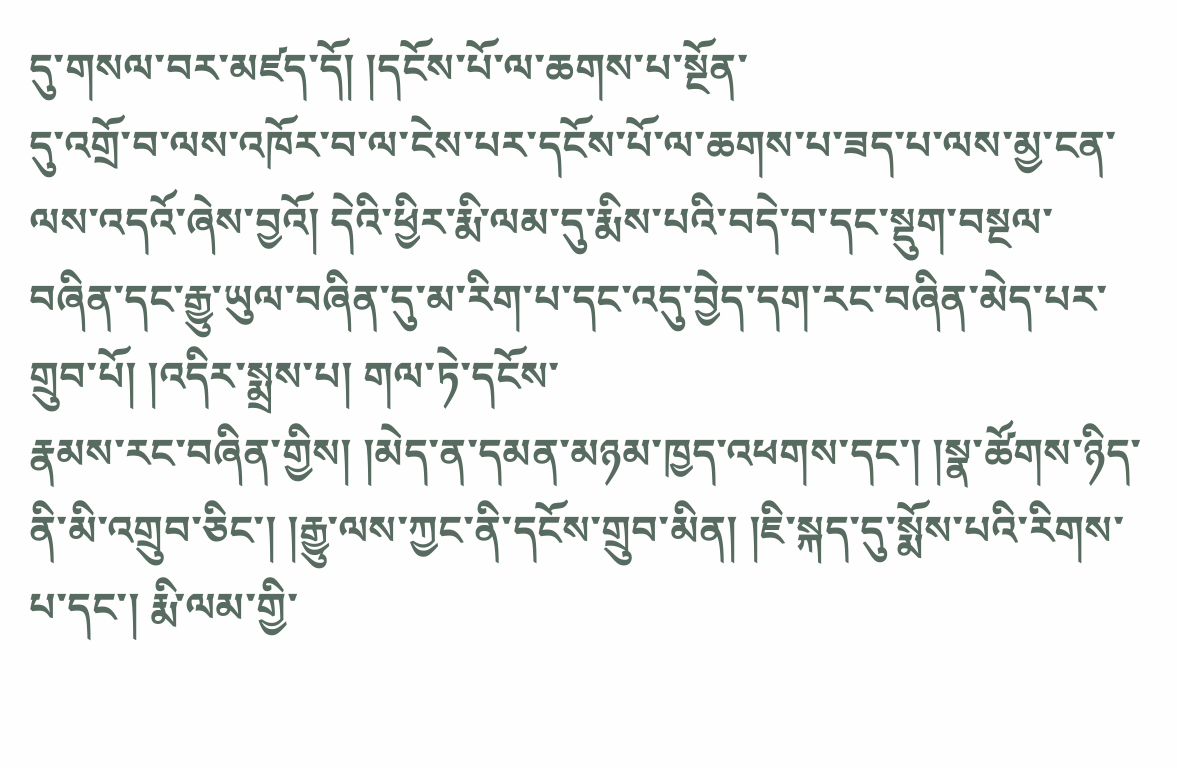དུ་གསལ་བར་མཛད་དོ། །དངོས་པོ་ལ་ཆགས་པ་སྔོན་
དུ་འགྲོ་བ་ལས་འཁོར་བ་ལ་ངེས་པར་དངོས་པོ་ལ་ཆགས་པ་ཟད་པ་ལས་མྱ་ངན་ལས་འདའོ་ཞེས་བྱའོ། དེའི་ཕྱིར་རྨི་ལམ་དུ་རྨིས་པའི་བདེ་བ་དང་སྡུག་བསྔལ་བཞིན་དང་རྒྱུ་ཡུལ་བཞིན་དུ་མ་རིག་པ་དང་འདུ་བྱེད་དག་རང་བཞིན་མེད་པར་གྲུབ་པོ། །འདིར་སྨྲས་པ། གལ་ཏེ་དངོས་
རྣམས་རང་བཞིན་གྱིས། །མེད་ན་དམན་མཉམ་ཁྱད་འཕགས་དང་། །སྣ་ཚོགས་ཉིད་ནི་མི་འགྲུབ་ཅིང་། །རྒྱུ་ལས་ཀྱང་ནི་དངོས་གྲུབ་མིན། །ཇི་སྐད་དུ་སྨོས་པའི་རིགས་པ་དང་། རྨི་ལམ་གྱི་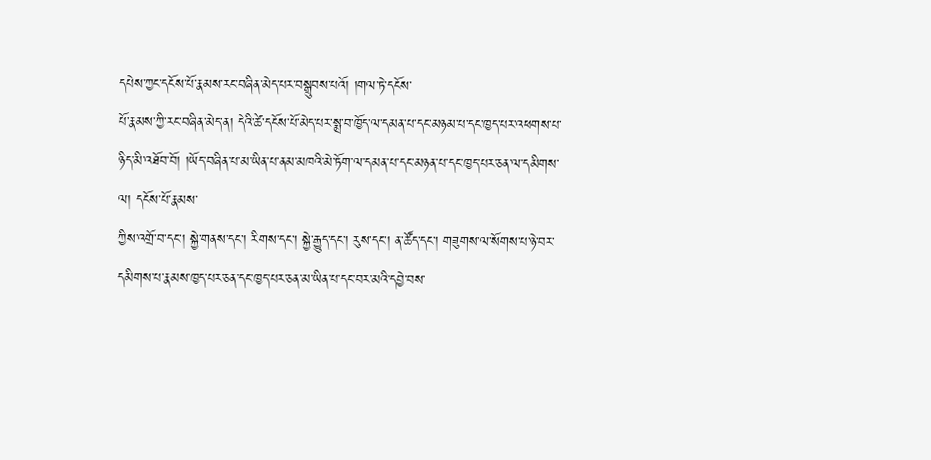དཔེས་ཀྱང་དངོས་པོ་རྣམས་རང་བཞིན་མེད་པར་བསྒྲུབས་པའོ། །གལ་ཏེ་དངོས་
པོ་རྣམས་ཀྱི་རང་བཞིན་མེད་ན། དེའི་ཚེ་དངོས་པོ་མེད་པར་སྨྲ་བ་ཁྱོད་ལ་དམན་པ་དང་མཉམ་པ་དང་ཁྱད་པར་འཕགས་པ་ཉིད་མི་འཐོབ་བོ། །ཡོད་བཞིན་པ་མ་ཡིན་པ་ནམ་མཁའི་མེ་ཏོག་ལ་དམན་པ་དང་མཉན་པ་དང་ཁྱད་པར་ཅན་ལ་དམིགས་ལ། དངོས་པོ་རྣམས་
ཀྱིས་འགྲོ་བ་དང་། སྐྱེ་གནས་དང་། རིགས་དང་། སྐྱེ་རྒྱུད་དང་། རུས་དང་། ན་ཚོད་དང་། གཟུགས་ལ་སོགས་པ་ཉེ་བར་དམིགས་པ་རྣམས་ཁྱད་པར་ཅན་དང་ཁྱད་པར་ཅན་མ་ཡིན་པ་དང་བར་མའི་དབྱེ་བས་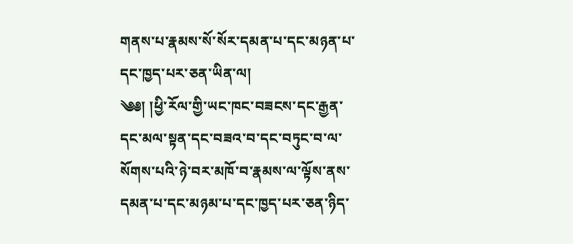གནས་པ་རྣམས་སོ་སོར་དམན་པ་དང་མཉན་པ་དང་ཁྱད་པར་ཅན་ཡིན་ལ།
༄༅། །ཕྱི་རོལ་གྱི་ཡང་ཁང་བཟངས་དང་རྒྱན་དང་མལ་སྟན་དང་བཟའ་བ་དང་བཏུང་བ་ལ་སོགས་པའི་ཉེ་བར་མཁོ་བ་རྣམས་ལ་ལྟོས་ནས་དམན་པ་དང་མཉམ་པ་དང་ཁྱད་པར་ཅན་ཉིད་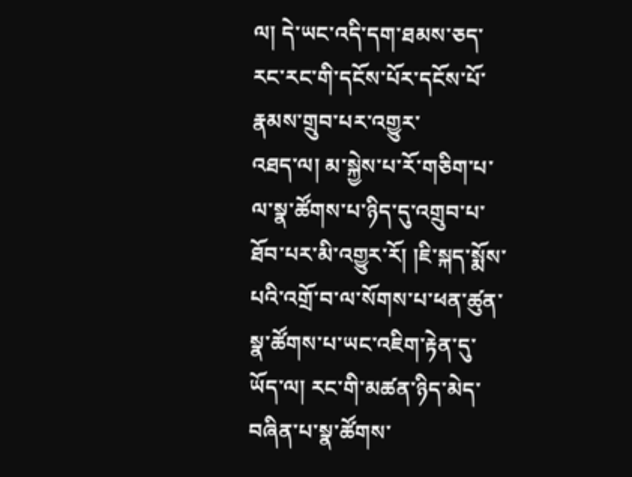ལ། དེ་ཡང་འདི་དག་ཐམས་ཅད་རང་རང་གི་དངོས་པོར་དངོས་པོ་རྣམས་གྲུབ་པར་འགྱུར་
འཐད་ལ། མ་སྐྱེས་པ་རོ་གཅིག་པ་ལ་སྣ་ཚོགས་པ་ཉིད་དུ་འགྲུབ་པ་ཐོབ་པར་མི་འགྱུར་རོ། །ཇི་སྐད་སྨོས་པའི་འགྲོ་བ་ལ་སོགས་པ་ཕན་ཚུན་སྣ་ཚོགས་པ་ཡང་འཇིག་རྟེན་དུ་ཡོད་ལ། རང་གི་མཚན་ཉིད་མེད་བཞིན་པ་སྣ་ཚོགས་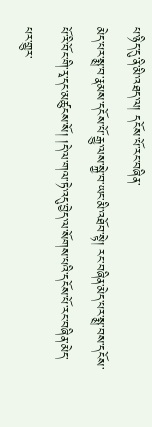པ་ཉིད་དུ་ནི་མི་འཐད་ལ། དངོས་པོ་རང་བཞིན་
མེད་པར་སྨྲ་བ་རྣམས་དངོས་པོ་རྒྱུ་ལས་སྐྱེ་བ་ཡང་མི་འཐོབ་སྟེ། རང་བཞིན་མེད་པར་སྨྲ་བས་དངོས་པོ་རི་བོང་གི་རྭ་དང་མཚུངས་སོ། །དེ་ལ་གལ་ཏེ་འདུ་བྱེད་ལ་སོགས་པའི་དངོས་པོ་རང་བཞིན་མེད་པར་གྱུར་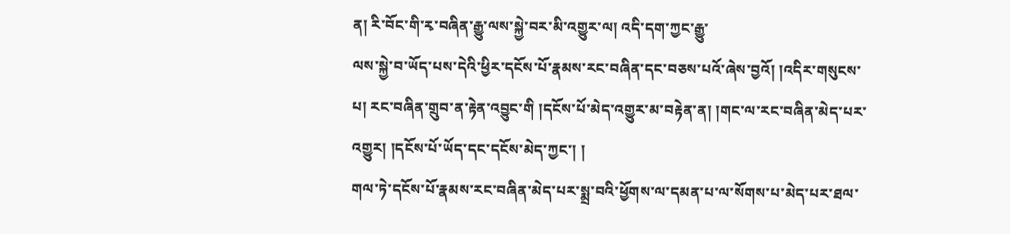ན། རི་བོང་གི་རྭ་བཞིན་རྒྱུ་ལས་སྐྱེ་བར་མི་འགྱུར་ལ། འདི་དག་ཀྱང་རྒྱུ་
ལས་སྐྱེ་བ་ཡོད་པས་དེའི་ཕྱིར་དངོས་པོ་རྣམས་རང་བཞིན་དང་བཅས་པའོ་ཞེས་བྱའོ། །འདིར་གསུངས་པ། རང་བཞིན་གྲུབ་ན་རྟེན་འབྱུང་གི །དངོས་པོ་མེད་འགྱུར་མ་བརྟེན་ན། །གང་ལ་རང་བཞིན་མེད་པར་འགྱུར། །དངོས་པོ་ཡོད་དང་དངོས་མེད་ཀྱང་། །
གལ་ཏེ་དངོས་པོ་རྣམས་རང་བཞིན་མེད་པར་སྨྲ་བའི་ཕྱོགས་ལ་དམན་པ་ལ་སོགས་པ་མེད་པར་ཐལ་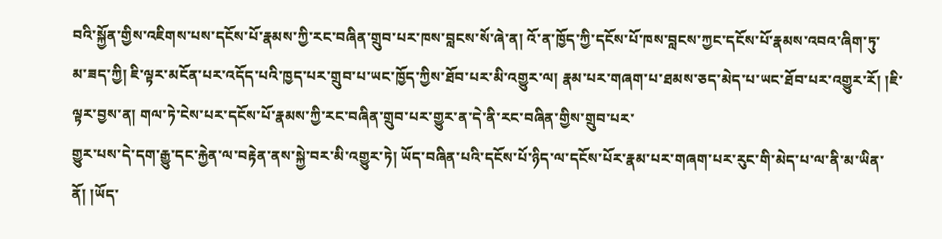བའི་སྐྱོན་གྱིས་འཇིགས་པས་དངོས་པོ་རྣམས་ཀྱི་རང་བཞིན་གྲུབ་པར་ཁས་བླངས་སོ་ཞེ་ན། འོ་ན་ཁྱོད་ཀྱི་དངོས་པོ་ཁས་བླངས་ཀྱང་དངོས་པོ་རྣམས་འབའ་ཞིག་ཏུ་
མ་ཟད་ཀྱི། ཇི་ལྟར་མངོན་པར་འདོད་པའི་ཁྱད་པར་གྲུབ་པ་ཡང་ཁྱོད་ཀྱིས་ཐོབ་པར་མི་འགྱུར་ལ། རྣམ་པར་གཞག་པ་ཐམས་ཅད་མེད་པ་ཡང་ཐོབ་པར་འགྱུར་རོ། །ཇི་ལྟར་བྱས་ན། གལ་ཏེ་ངེས་པར་དངོས་པོ་རྣམས་ཀྱི་རང་བཞིན་གྲུབ་པར་གྱུར་ན་དེ་ནི་རང་བཞིན་གྱིས་གྲུབ་པར་
གྱུར་པས་དེ་དག་རྒྱུ་དང་རྐྱེན་ལ་བརྟེན་ནས་སྐྱེ་བར་མི་འགྱུར་ཏེ། ཡོད་བཞིན་པའི་དངོས་པོ་ཉིད་ལ་དངོས་པོར་རྣམ་པར་གཞག་པར་རུང་གི་མེད་པ་ལ་ནི་མ་ཡིན་ནོ། །ཡོད་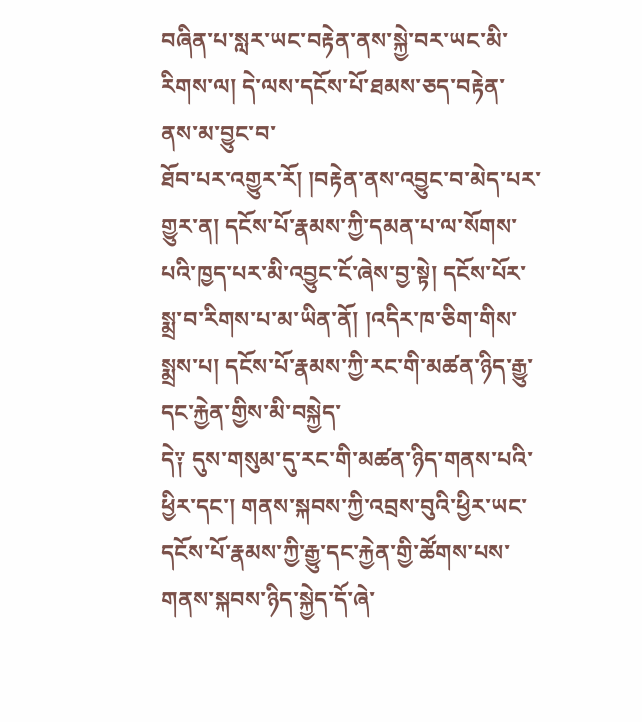བཞིན་པ་སླར་ཡང་བརྟེན་ནས་སྐྱེ་བར་ཡང་མི་རིགས་ལ། དེ་ལས་དངོས་པོ་ཐམས་ཅད་བརྟེན་ནས་མ་བྱུང་བ་
ཐོབ་པར་འགྱུར་རོ། །བརྟེན་ནས་འབྱུང་བ་མེད་པར་གྱུར་ན། དངོས་པོ་རྣམས་ཀྱི་དམན་པ་ལ་སོགས་པའི་ཁྱད་པར་མི་འབྱུང་ངོ་ཞེས་བྱ་སྟེ། དངོས་པོར་སྨྲ་བ་རིགས་པ་མ་ཡིན་ནོ། །འདིར་ཁ་ཅིག་གིས་སྨྲས་པ། དངོས་པོ་རྣམས་ཀྱི་རང་གི་མཚན་ཉིད་རྒྱུ་དང་རྐྱེན་གྱིས་མི་བསྐྱེད་
དེ༑ དུས་གསུམ་དུ་རང་གི་མཚན་ཉིད་གནས་པའི་ཕྱིར་དང་། གནས་སྐབས་ཀྱི་འབྲས་བུའི་ཕྱིར་ཡང་དངོས་པོ་རྣམས་ཀྱི་རྒྱུ་དང་རྐྱེན་གྱི་ཚོགས་པས་གནས་སྐབས་ཉིད་སྐྱེད་དོ་ཞེ་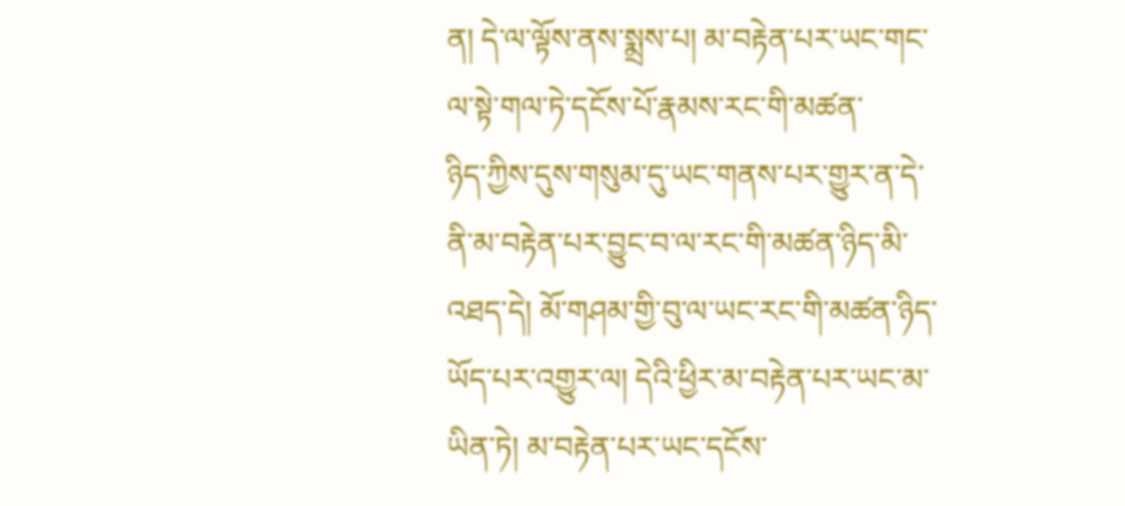ན། དེ་ལ་ལྟོས་ནས་སྨྲས་པ། མ་བརྟེན་པར་ཡང་གང་ལ་སྟེ་གལ་ཏེ་དངོས་པོ་རྣམས་རང་གི་མཚན་
ཉིད་ཀྱིས་དུས་གསུམ་དུ་ཡང་གནས་པར་གྱུར་ན་དེ་ནི་མ་བརྟེན་པར་བྱུང་བ་ལ་རང་གི་མཚན་ཉིད་མི་འཐད་དེ། མོ་གཤམ་གྱི་བུ་ལ་ཡང་རང་གི་མཚན་ཉིད་ཡོད་པར་འགྱུར་ལ། དེའི་ཕྱིར་མ་བརྟེན་པར་ཡང་མ་ཡིན་ཏེ། མ་བརྟེན་པར་ཡང་དངོས་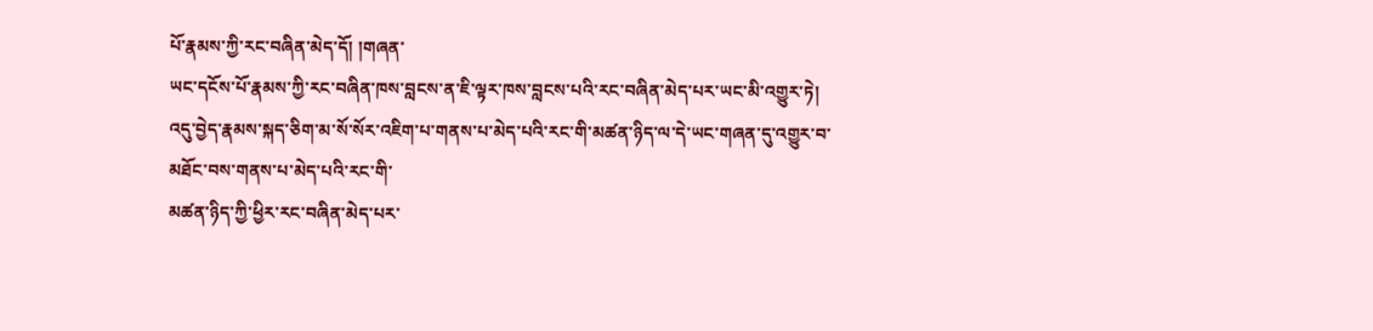པོ་རྣམས་ཀྱི་རང་བཞིན་མེད་དོ། །གཞན་
ཡང་དངོས་པོ་རྣམས་ཀྱི་རང་བཞིན་ཁས་བླངས་ན་ཇི་ལྟར་ཁས་བླངས་པའི་རང་བཞིན་མེད་པར་ཡང་མི་འགྱུར་ཏེ། འདུ་བྱེད་རྣམས་སྐད་ཅིག་མ་སོ་སོར་འཇིག་པ་གནས་པ་མེད་པའི་རང་གི་མཚན་ཉིད་ལ་དེ་ཡང་གཞན་དུ་འགྱུར་བ་མཐོང་བས་གནས་པ་མེད་པའི་རང་གི་
མཚན་ཉིད་ཀྱི་ཕྱིར་རང་བཞིན་མེད་པར་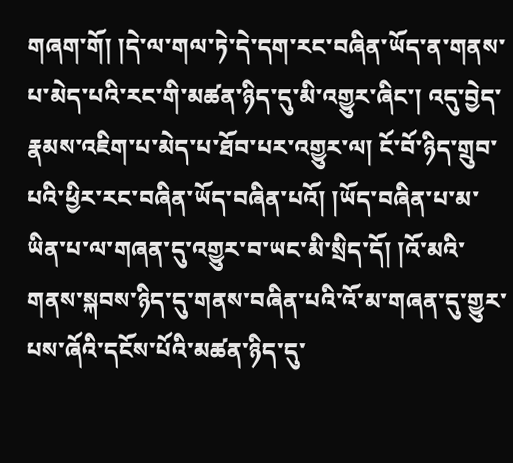གཞག་གོ། །དེ་ལ་གལ་ཏེ་དེ་དག་རང་བཞིན་ཡོད་ན་གནས་པ་མེད་པའི་རང་གི་མཚན་ཉིད་དུ་མི་འགྱུར་ཞིང་། འདུ་བྱེད་རྣམས་འཇིག་པ་མེད་པ་ཐོབ་པར་འགྱུར་ལ། ངོ་བོ་ཉིད་གྲུབ་པའི་ཕྱིར་རང་བཞིན་ཡོད་བཞིན་པའོ། །ཡོད་བཞིན་པ་མ་
ཡིན་པ་ལ་གཞན་དུ་འགྱུར་བ་ཡང་མི་སྲིད་དོ། །འོ་མའི་གནས་སྐབས་ཉིད་དུ་གནས་བཞིན་པའི་འོ་མ་གཞན་དུ་གྱུར་པས་ཞོའི་དངོས་པོའི་མཚན་ཉིད་དུ་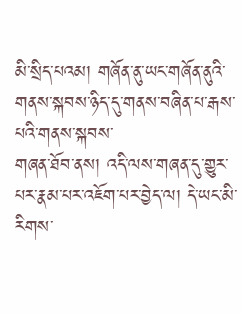མི་སྲིད་པའམ། གཞོན་ནུ་ཡང་གཞོན་ནུའི་གནས་སྐབས་ཉིད་དུ་གནས་བཞིན་པ་རྒས་པའི་གནས་སྐབས་
གཞན་ཐོབ་ནས། འདི་ལས་གཞན་དུ་གྱུར་པར་རྣམ་པར་འཇོག་པར་བྱེད་ལ། དེ་ཡང་མི་རིགས་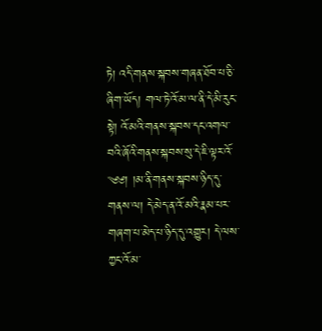ཏེ། འདི་གནས་སྐབས་གཞན་ཐོབ་པ་ཅི་ཞིག་ཡོད། གལ་ཏེ་འོ་མ་ལ་ནི་དེ་མི་རུང་སྟེ། འོ་མའི་གནས་སྐབས་དང་འགལ་བའི་ཞོའི་གནས་སྐབས་སུ་དེ་ཇི་ལྟར་འོ་
༄༅། །མ་ནི་གནས་སྐབས་ཉིད་དུ་གནས་ལ། དེ་མེད་ན་འོ་མའི་རྣམ་པར་གཞག་པ་མེད་པ་ཉིད་དུ་འགྱུར། དེ་ལས་ཀྱང་འོ་མ་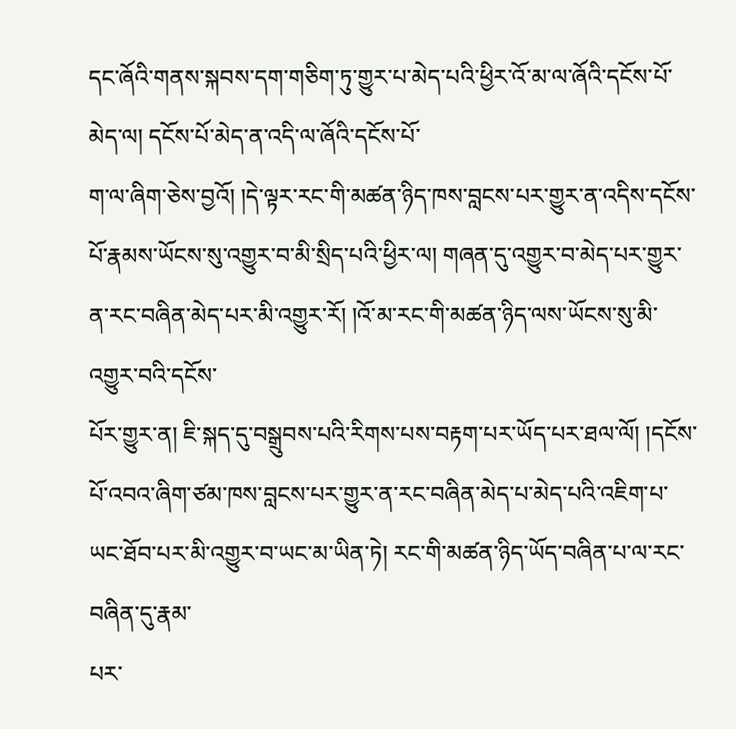དང་ཞོའི་གནས་སྐབས་དག་གཅིག་ཏུ་གྱུར་པ་མེད་པའི་ཕྱིར་འོ་མ་ལ་ཞོའི་དངོས་པོ་མེད་ལ། དངོས་པོ་མེད་ན་འདི་ལ་ཞོའི་དངོས་པོ་
ག་ལ་ཞིག་ཅེས་བྱའོ། །དེ་ལྟར་རང་གི་མཚན་ཉིད་ཁས་བླངས་པར་གྱུར་ན་འདིས་དངོས་པོ་རྣམས་ཡོངས་སུ་འགྱུར་བ་མི་སྲིད་པའི་ཕྱིར་ལ། གཞན་དུ་འགྱུར་བ་མེད་པར་གྱུར་ན་རང་བཞིན་མེད་པར་མི་འགྱུར་རོ། །འོ་མ་རང་གི་མཚན་ཉིད་ལས་ཡོངས་སུ་མི་འགྱུར་བའི་དངོས་
པོར་གྱུར་ན། ཇི་སྐད་དུ་བསྒྲུབས་པའི་རིགས་པས་བརྟག་པར་ཡོད་པར་ཐལ་ལོ། །དངོས་པོ་འབའ་ཞིག་ཙམ་ཁས་བླངས་པར་གྱུར་ན་རང་བཞིན་མེད་པ་མེད་པའི་འཇིག་པ་ཡང་ཐོབ་པར་མི་འགྱུར་བ་ཡང་མ་ཡིན་ཏེ། རང་གི་མཚན་ཉིད་ཡོད་བཞིན་པ་ལ་རང་བཞིན་དུ་རྣམ་
པར་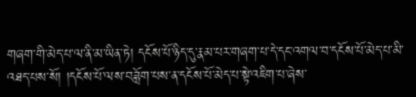གཞག་གི་མེད་པ་ལ་ནི་མ་ཡིན་ཏེ། དངོས་པོ་ཉིད་དུ་རྣམ་པར་གཞག་པ་དེ་དང་འགལ་བ་དངོས་པོ་མེད་པ་མི་འཐད་པས་སོ། །དངོས་པོ་ལས་བཟློག་པས་ན་དངོས་པོ་མེད་པ་སྟེ་འཇིག་པ་ཞེས་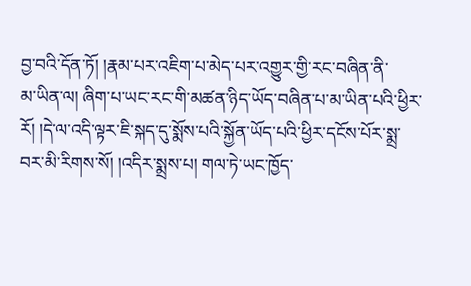བྱ་བའི་དོན་ཏོ། །རྣམ་པར་འཇིག་པ་མེད་པར་འགྱུར་གྱི་རང་བཞིན་ནི་
མ་ཡིན་ལ། ཞིག་པ་ཡང་རང་གི་མཚན་ཉིད་ཡོད་བཞིན་པ་མ་ཡིན་པའི་ཕྱིར་རོ། །དེ་ལ་འདི་ལྟར་ཇི་སྐད་དུ་སྨོས་པའི་སྐྱོན་ཡོད་པའི་ཕྱིར་དངོས་པོར་སྨྲ་བར་མི་རིགས་སོ། །འདིར་སྨྲས་པ། གལ་ཏེ་ཡང་ཁྱོད་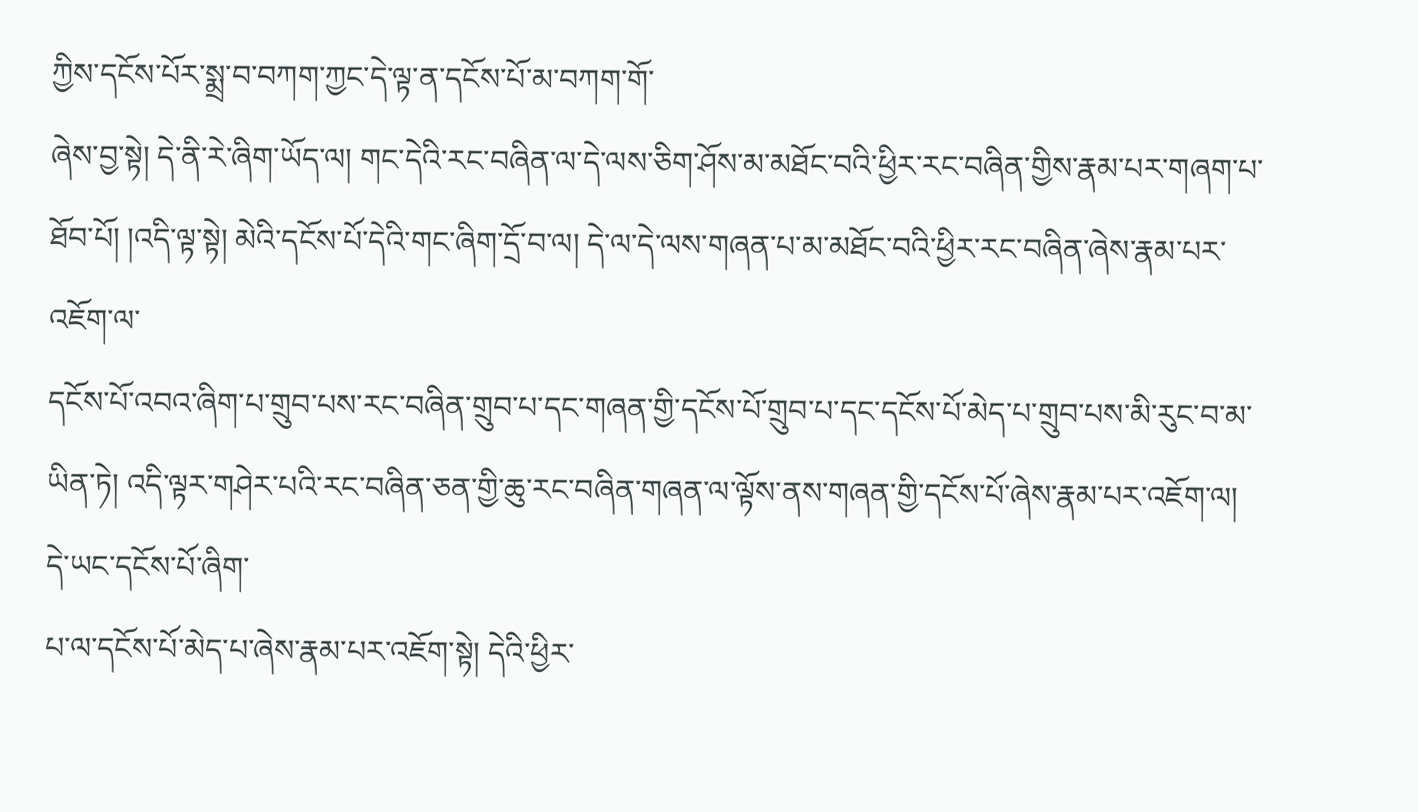ཀྱིས་དངོས་པོར་སྨྲ་བ་བཀག་ཀྱང་དེ་ལྟ་ན་དངོས་པོ་མ་བཀག་གོ་
ཞེས་བྱ་སྟེ། དེ་ནི་རེ་ཞིག་ཡོད་ལ། གང་དེའི་རང་བཞིན་ལ་དེ་ལས་ཅིག་ཤོས་མ་མཐོང་བའི་ཕྱིར་རང་བཞིན་གྱིས་རྣམ་པར་གཞག་པ་ཐོབ་པོ། །འདི་ལྟ་སྟེ། མེའི་དངོས་པོ་དེའི་གང་ཞིག་དྲོ་བ་ལ། དེ་ལ་དེ་ལས་གཞན་པ་མ་མཐོང་བའི་ཕྱིར་རང་བཞིན་ཞེས་རྣམ་པར་འཇོག་ལ་
དངོས་པོ་འབའ་ཞིག་པ་གྲུབ་པས་རང་བཞིན་གྲུབ་པ་དང་གཞན་གྱི་དངོས་པོ་གྲུབ་པ་དང་དངོས་པོ་མེད་པ་གྲུབ་པས་མི་རུང་བ་མ་ཡིན་ཏེ། འདི་ལྟར་གཤེར་པའི་རང་བཞིན་ཅན་གྱི་ཆུ་རང་བཞིན་གཞན་ལ་ལྟོས་ནས་གཞན་གྱི་དངོས་པོ་ཞེས་རྣམ་པར་འཇོག་ལ། དེ་ཡང་དངོས་པོ་ཞིག་
པ་ལ་དངོས་པོ་མེད་པ་ཞེས་རྣམ་པར་འཇོག་སྟེ། དེའི་ཕྱིར་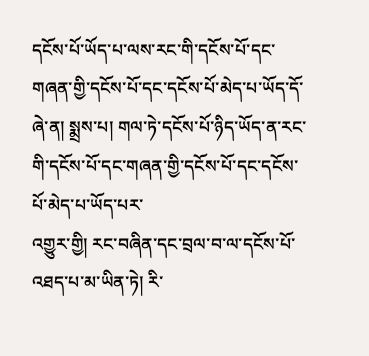དངོས་པོ་ཡོད་པ་ལས་རང་གི་དངོས་པོ་དང་གཞན་གྱི་དངོས་པོ་དང་དངོས་པོ་མེད་པ་ཡོད་དོ་ཞེ་ན། སྨྲས་པ། གལ་ཏེ་དངོས་པོ་ཉིད་ཡོད་ན་རང་གི་དངོས་པོ་དང་གཞན་གྱི་དངོས་པོ་དང་དངོས་པོ་མེད་པ་ཡོད་པར་
འགྱུར་གྱི། རང་བཞིན་དང་བྲལ་བ་ལ་དངོས་པོ་འཐད་པ་མ་ཡིན་ཏེ། རི་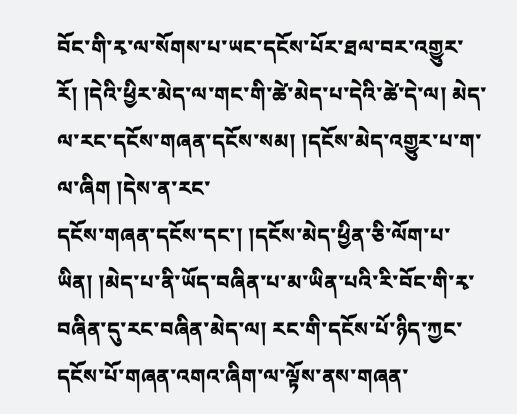བོང་གི་རྭ་ལ་སོགས་པ་ཡང་དངོས་པོར་ཐལ་བར་འགྱུར་རོ། །དེའི་ཕྱིར་མེད་ལ་གང་གི་ཚེ་མེད་པ་དེའི་ཚེ་དེ་ལ། མེད་ལ་རང་དངོས་གཞན་དངོས་སམ། །དངོས་མེད་འགྱུར་པ་ག་ལ་ཞིག །དེས་ན་རང་
དངོས་གཞན་དངོས་དང་། །དངོས་མེད་ཕྱིན་ཅི་ལོག་པ་ཡིན། །མེད་པ་ནི་ཡོད་བཞིན་པ་མ་ཡིན་པའི་རི་བོང་གི་རྭ་བཞིན་དུ་རང་བཞིན་མེད་ལ། རང་གི་དངོས་པོ་ཉིད་ཀྱང་དངོས་པོ་གཞན་འགའ་ཞིག་ལ་ལྟོས་ནས་གཞན་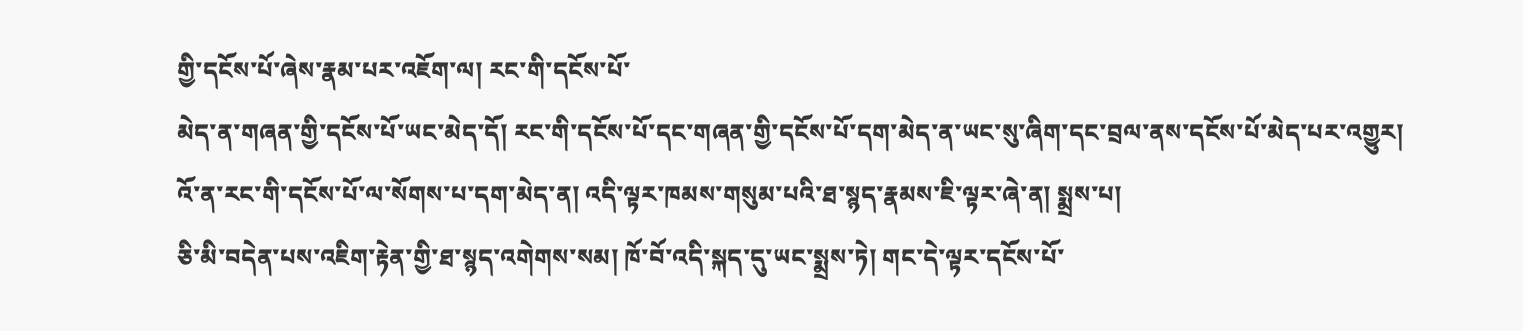གྱི་དངོས་པོ་ཞེས་རྣམ་པར་འཇོག་ལ། རང་གི་དངོས་པོ་
མེད་ན་གཞན་གྱི་དངོས་པོ་ཡང་མེད་དོ། རང་གི་དངོས་པོ་དང་གཞན་གྱི་དངོས་པོ་དག་མེད་ན་ཡང་སུ་ཞིག་དང་བྲལ་ནས་དངོས་པོ་མེད་པར་འགྱུར། འོ་ན་རང་གི་དངོས་པོ་ལ་སོགས་པ་དག་མེད་ན། འདི་ལྟར་ཁམས་གསུམ་པའི་ཐ་སྙད་རྣམས་ཇི་ལྟར་ཞེ་ན། སྨྲས་པ།
ཅི་མི་བདེན་པས་འཇིག་རྟེན་གྱི་ཐ་སྙད་འགེགས་སམ། ཁོ་བོ་འདི་སྐད་དུ་ཡང་སྨྲས་ཏེ། གང་དེ་ལྟར་དངོས་པོ་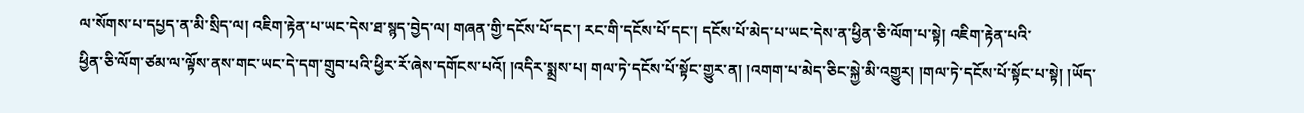ལ་སོགས་པ་དཔྱད་ན་མི་སྲིད་ལ། འཇིག་རྟེན་པ་ཡང་དེས་ཐ་སྙད་བྱེད་ལ། གཞན་གྱི་དངོས་པོ་དང་། རང་གི་དངོས་པོ་དང་། དངོས་པོ་མེད་པ་ཡང་དེས་ན་ཕྱིན་ཅི་ལོག་པ་སྟེ། འཇིག་རྟེན་པའི་
ཕྱིན་ཅི་ལོག་ཙམ་ལ་ལྟོས་ནས་གང་ཡང་དེ་དག་གྲུབ་པའི་ཕྱིར་རོ་ཞེས་དགོངས་པའོ། །འདིར་སྨྲས་པ། གལ་ཏེ་དངོས་པོ་སྟོང་གྱུར་ན། །འགག་པ་མེད་ཅིང་སྐྱེ་མི་འགྱུར། །གལ་ཏེ་དངོས་པོ་སྟོང་པ་སྟེ། །ཡོད་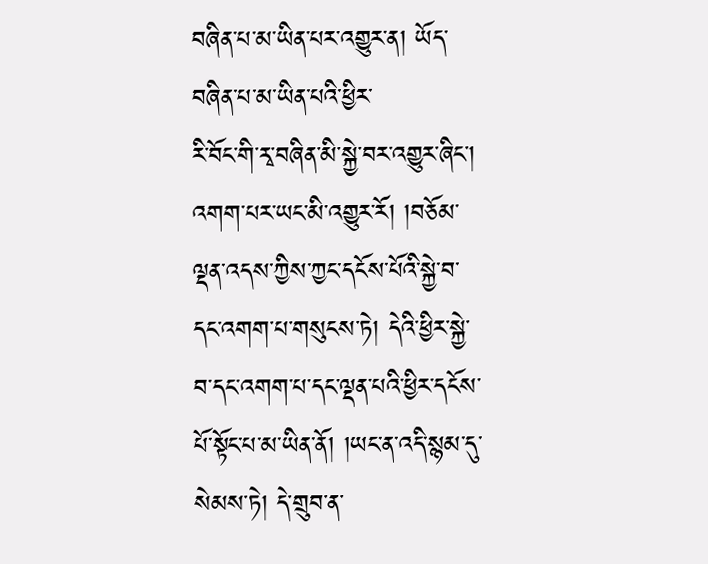བཞིན་པ་མ་ཡིན་པར་འགྱུར་ན། ཡོད་བཞིན་པ་མ་ཡིན་པའི་ཕྱིར་
རི་བོང་གི་རྭ་བཞིན་མི་སྐྱེ་བར་འགྱུར་ཞིང་། འགག་པར་ཡང་མི་འགྱུར་རོ། །བཅོམ་ལྡན་འདས་ཀྱིས་ཀྱང་དངོས་པོའི་སྐྱེ་བ་དང་འགག་པ་གསུངས་ཏེ། དེའི་ཕྱིར་སྐྱེ་བ་དང་འགག་པ་དང་ལྡན་པའི་ཕྱིར་དངོས་པོ་སྟོང་པ་མ་ཡིན་ནོ། །ཡང་ན་འདི་སྙམ་དུ་སེམས་ཏེ། དེ་གྲུབ་ན་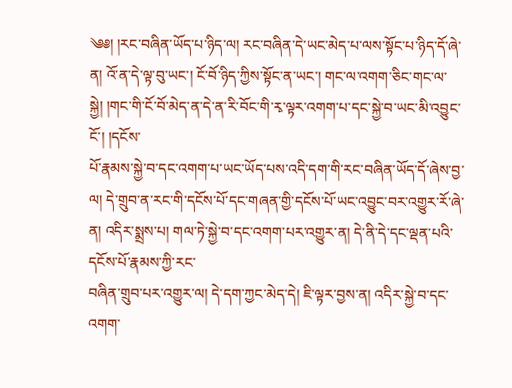༄༅། །རང་བཞིན་ཡོད་པ་ཉིད་ལ། རང་བཞིན་དེ་ཡང་མེད་པ་ལས་སྟོང་པ་ཉིད་དོ་ཞེ་ན། འོ་ན་དེ་ལྟ་བུ་ཡང་། ངོ་བོ་ཉིད་ཀྱིས་སྟོང་ན་ཡང་། གང་ལ་འགག་ཅིང་གང་ལ་སྐྱེ། །གང་གི་ངོ་བོ་མེད་ན་དེ་ན་རི་བོང་གི་རྭ་ལྟར་འགག་པ་དང་སྐྱེ་བ་ཡང་མི་འབྱུང་ངོ་། །དངོས་
པོ་རྣམས་སྐྱེ་བ་དང་འགག་པ་ཡང་ཡོད་པས་འདི་དག་གི་རང་བཞིན་ཡོད་དོ་ཞེས་བྱ་ལ། དེ་གྲུབ་ན་རང་གི་དངོས་པོ་དང་གཞན་གྱི་དངོས་པོ་ཡང་འབྱུང་བར་འགྱུར་རོ་ཞེ་ན། འདིར་སྨྲས་པ། གལ་ཏེ་སྐྱེ་བ་དང་འགག་པར་འགྱུར་ན། དེ་ནི་དེ་དང་ལྡན་པའི་དངོས་པོ་རྣམས་ཀྱི་རང་
བཞིན་གྲུབ་པར་འགྱུར་ལ། དེ་དག་ཀྱང་མེད་དེ། ཇི་ལྟར་བྱས་ན། འདིར་སྐྱེ་བ་དང་འགག་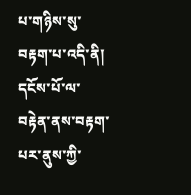པ་གཉིས་སུ་བརྟག་པ་འདི་ནི། དངོས་པོ་ལ་བརྟེན་ནས་བརྟག་པར་ནུས་ཀྱི་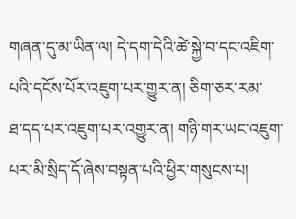གཞན་དུ་མ་ཡིན་ལ། དེ་དག་དེའི་ཚེ་སྐྱེ་བ་དང་འཇིག་པའི་དངོས་པོར་འཇུག་པར་གྱུར་ན། ཅིག་ཅར་རམ་
ཐ་དད་པར་འཇུག་པར་འགྱུར་ན། གཉི་གར་ཡང་འཇུག་པར་མི་སྲིད་དོ་ཞེས་བསྟན་པའི་ཕྱིར་གསུངས་པ།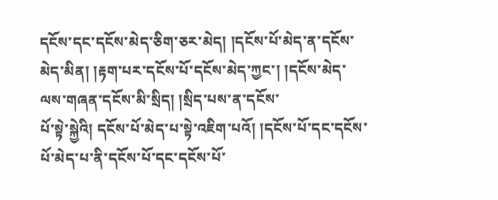དངོས་དང་དངོས་མེད་ཅིག་ཅར་མེད། །དངོས་པོ་མེད་ན་དངོས་མེད་མིན། །རྟག་པར་དངོས་པོ་དངོས་མེད་ཀྱང་། །དངོས་མེད་ལས་གཞན་དངོས་མི་སྲིད། །སྲིད་པས་ན་དངོས་
པོ་སྟེ་སྐྱེའི། དངོས་པོ་མེད་པ་སྟེ་འཇིག་པའོ། །དངོས་པོ་དང་དངོས་པོ་མེད་པ་ནི་དངོས་པོ་དང་དངོས་པོ་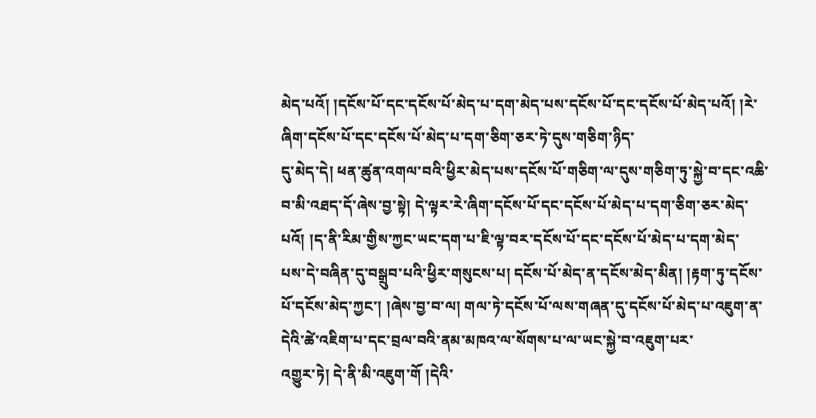མེད་པའོ། །དངོས་པོ་དང་དངོས་པོ་མེད་པ་དག་མེད་པས་དངོས་པོ་དང་དངོས་པོ་མེད་པའོ། །རེ་ཞིག་དངོས་པོ་དང་དངོས་པོ་མེད་པ་དག་ཅིག་ཅར་ཏེ་དུས་གཅིག་ཉིད་
དུ་མེད་དེ། ཕན་ཚུན་འགལ་བའི་ཕྱིར་མེད་པས་དངོས་པོ་གཅིག་ལ་དུས་གཅིག་ཏུ་སྐྱེ་བ་དང་འཆི་བ་མི་འཐད་དོ་ཞེས་བྱ་སྟེ། དེ་ལྟར་རེ་ཞིག་དངོས་པོ་དང་དངོས་པོ་མེད་པ་དག་ཅིག་ཅར་མེད་པའོ། །ད་ནི་རིམ་གྱིས་ཀྱང་ཡང་དག་པ་ཇི་ལྟ་བར་དངོས་པོ་དང་དངོས་པོ་མེད་པ་དག་མེད་
པས་དེ་བཞིན་དུ་བསྒྲུབ་པའི་ཕྱིར་གསུངས་པ། དངོས་པོ་མེད་ན་དངོས་མེད་མིན། །རྟག་ཏུ་དངོས་པོ་དངོས་མེད་ཀྱང་། །ཞེས་བྱ་བ་ལ། གལ་ཏེ་དངོས་པོ་ལས་གཞན་དུ་དངོས་པོ་མེད་པ་འཇུག་ན་དེའི་ཚེ་འཇིག་པ་དང་བྲལ་བའི་ནམ་མཁའ་ལ་སོགས་པ་ལ་ཡང་སྐྱེ་བ་འཇུག་པར་
འགྱུར་ཏེ། དེ་ནི་མི་འཇུག་གོ །དེའི་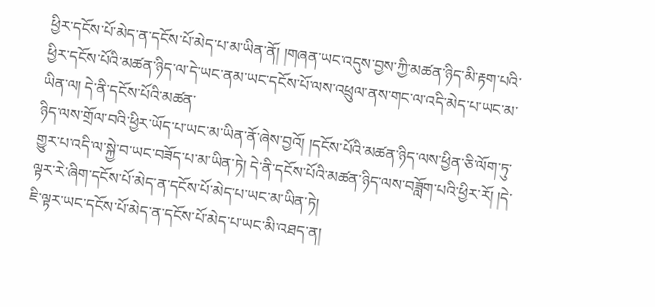ཕྱིར་དངོས་པོ་མེད་ན་དངོས་པོ་མེད་པ་མ་ཡིན་ནོ། །གཞན་ཡང་འདུས་བྱས་ཀྱི་མཚན་ཉིད་མི་རྟག་པའི་ཕྱིར་དངོས་པོའི་མཚན་ཉིད་ལ་དེ་ཡང་ནམ་ཡང་དངོས་པོ་ལས་འཕྲུལ་ནས་གང་ལ་འདི་མེད་པ་ཡང་མ་ཡིན་ལ། དེ་ནི་དངོས་པོའི་མཚན་
ཉིད་ལས་གྲོལ་བའི་ཕྱིར་ཡོད་པ་ཡང་མ་ཡིན་ནོ་ཞེས་བྱའོ། །དངོས་པོའི་མཚན་ཉིད་ལས་ཕྱིན་ཅི་ལོག་ཏུ་གྱུར་པ་འདི་ལ་སྐྱེ་བ་ཡང་བཟོད་པ་མ་ཡིན་ཏེ། དེ་ནི་དངོས་པོའི་མཚན་ཉིད་ལས་བཟློག་པའི་ཕྱིར་རོ། །དེ་ལྟར་རེ་ཞིག་དངོས་པོ་མེད་ན་དངོས་པོ་མེད་པ་ཡང་མ་ཡིན་ཏེ།
ཇི་ལྟར་ཡང་དངོས་པོ་མེད་ན་དངོས་པོ་མེད་པ་ཡང་མི་འཐད་ན།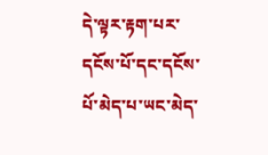དེ་ལྟར་རྟག་པར་དངོས་པོ་དང་དངོས་པོ་མེད་པ་ཡང་མེད་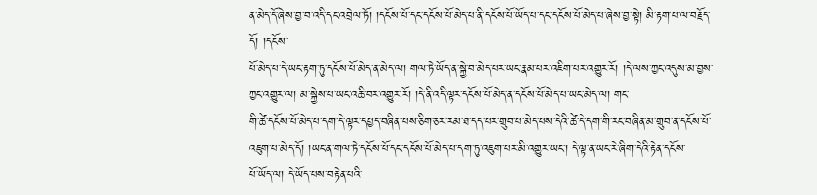ན་མེད་དོ་ཞེས་བྱ་བ་འདི་དང་འབྲེལ་ཏོ། །དངོས་པོ་དང་དངོས་པོ་མེད་པ་ནི་དངོས་པོ་ཡོད་པ་དང་དངོས་པོ་མེད་པ་ཞེས་བྱ་སྟེ། མི་རྟག་པ་ལ་བརྗོད་དོ། །དངོས་
པོ་མེད་པ་དེ་ཡང་རྟག་ཏུ་དངོས་པོ་མེད་ན་མེད་ལ། གལ་ཏེ་ཡོད་ན་སྐྱེ་བ་མེད་པར་ཡང་རྣམ་པར་འཇིག་པར་འགྱུར་རོ། །དེ་ལས་ཀྱང་འདུས་མ་བྱས་ཀྱང་འགྱུར་ལ། མ་སྐྱེས་པ་ཡང་འཆི་བར་འགྱུར་རོ། །དེ་ནི་འདི་ལྟར་དངོས་པོ་མེད་ན་དངོས་པོ་མེད་པ་ཡང་མེད་ལ། གང་
གི་ཚེ་དངོས་པོ་མེད་པ་དག་དེ་ལྟར་དཔྱད་བཞིན་པས་ཅིག་ཅར་རམ་ཐ་དད་པར་གྲུབ་པ་མེད་པས་དེའི་ཚེ་དེ་དག་གི་རང་བཞིན་མ་གྲུབ་ན་དངོས་པོ་འཇུག་པ་མེད་དོ། །ཡང་ན་གལ་ཏེ་དངོས་པོ་དང་དངོས་པོ་མེད་པ་དག་ཏུ་འཇུག་པར་མི་འགྱུར་ཡང་། དེ་ལྟ་ན་ཡང་རེ་ཞིག་དེའི་རྟེན་དངོས་
པོ་ཡོད་ལ། དེ་ཡོད་པས་བརྟེན་པའི་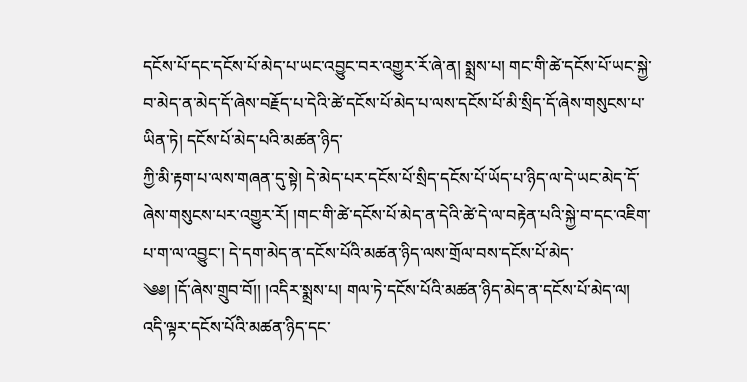དངོས་པོ་དང་དངོས་པོ་མེད་པ་ཡང་འབྱུང་བར་འགྱུར་རོ་ཞེ་ན། སྨྲས་པ། གང་གི་ཚེ་དངོས་པོ་ཡང་སྐྱེ་བ་མེད་ན་མེད་དོ་ཞེས་བརྗོད་པ་དེའི་ཚེ་དངོས་པོ་མེད་པ་ལས་དངོས་པོ་མི་སྲིད་དོ་ཞེས་གསུངས་པ་ཡིན་ཏེ། དངོས་པོ་མེད་པའི་མཚན་ཉིད་
ཀྱི་མི་རྟག་པ་ལས་གཞན་དུ་སྟེ། དེ་མེད་པར་དངོས་པོ་སྲིད་དངོས་པོ་ཡོད་པ་ཉིད་ལ་དེ་ཡང་མེད་དོ་ཞེས་གསུངས་པར་འགྱུར་རོ། །གང་གི་ཚེ་དངོས་པོ་མེད་ན་དེའི་ཚེ་དེ་ལ་བརྟེན་པའི་སྐྱེ་བ་དང་འཇིག་པ་ག་ལ་འབྱུང་། དེ་དག་མེད་ན་དངོས་པོའི་མཚན་ཉིད་ལས་གྲོལ་བས་དངོས་པོ་མེད་
༄༅། །དོ་ཞེས་གྲུབ་བོ།། །འདིར་སྨྲས་པ། གལ་ཏེ་དངོས་པོའི་མཚན་ཉིད་མེད་ན་དངོས་པོ་མེད་ལ། འདི་ལྟར་དངོས་པོའི་མཚན་ཉིད་དང་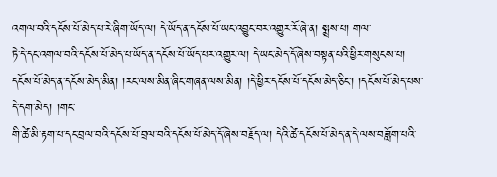འགལ་བའི་དངོས་པོ་མེད་པ་རེ་ཞིག་ཡོད་ལ། དེ་ཡོད་ན་དངོས་པོ་ཡང་འབྱུང་བར་འགྱུར་རོ་ཞེ་ན། སྨྲས་པ། གལ་
ཏེ་དེ་དང་འགལ་བའི་དངོས་པོ་མེད་པ་ཡོད་ན་དངོས་པོ་ཡོད་པར་འགྱུར་ལ། དེ་ཡང་མེད་དོ་ཞེས་བསྟན་པའི་ཕྱིར་གསུངས་པ། དངོས་པོ་མེད་ན་དངོས་མེད་མིན། །རང་ལས་མིན་ཞིང་གཞན་ལས་མིན། །དེ་ཕྱིར་དངོས་པོ་དངོས་མེད་ཅིང་། །དངོས་པོ་མེད་པས་དེ་དག་མེད། །གང་
གི་ཚེ་མི་རྟག་པ་དང་བྲལ་བའི་དངོས་པོ་བྲལ་བའི་དངོས་པོ་མེད་དོ་ཞེས་བརྗོད་ལ། དེའི་ཚེ་དངོས་པོ་མེད་ན་དེ་ལས་བཟློག་པའི་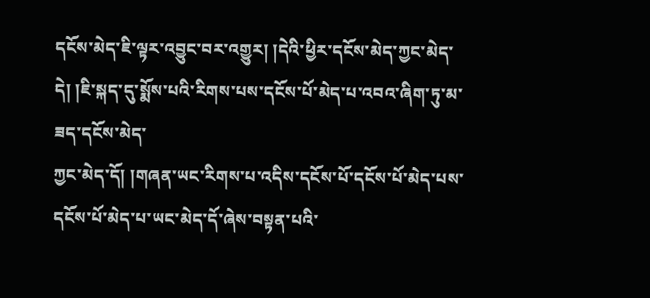དངོས་མེད་ཇི་ལྟར་འབྱུང་བར་འགྱུར། །དེའི་ཕྱིར་དངོས་མེད་ཀྱང་མེད་དེ། །ཇི་སྐད་དུ་སྨོས་པའི་རིགས་པས་དངོས་པོ་མེད་པ་འབའ་ཞིག་ཏུ་མ་ཟད་དངོས་མེད་
ཀྱང་མེད་དོ། །གཞན་ཡང་རིགས་པ་འདིས་དངོས་པོ་དངོས་པོ་མེད་པས་དངོས་པོ་མེད་པ་ཡང་མེད་དོ་ཞེས་བསྟན་པའི་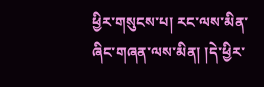ཕྱིར་གསུངས་པ། རང་ལས་མིན་ཞིང་གཞན་ལས་མིན། །དེ་ཕྱིར་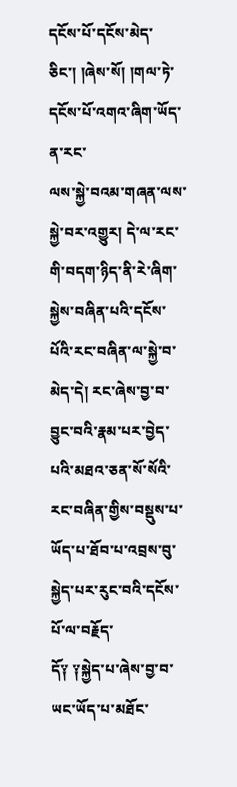དངོས་པོ་དངོས་མེད་ཅིང་། །ཞེས་སོ། །གལ་ཏེ་དངོས་པོ་འགའ་ཞིག་ཡོད་ན་རང་
ལས་སྐྱེ་བའམ་གཞན་ལས་སྐྱེ་བར་འགྱུར། དེ་ལ་རང་གི་བདག་ཉིད་ནི་རེ་ཞིག་སྐྱེས་བཞིན་པའི་དངོས་པོའི་རང་བཞིན་ལ་སྐྱེ་བ་མེད་དེ། རང་ཞེས་བྱ་བ་བྱུང་བའི་རྣམ་པར་བྱེད་པའི་མཐའ་ཅན་སོ་སོའི་རང་བཞིན་གྱིས་བསྡུས་པ་ཡོད་པ་ཐོབ་པ་འབྲས་བུ་སྐྱེད་པར་རུང་བའི་དངོས་པོ་ལ་བརྗོད་
དོ༑ ༑སྐྱེད་པ་ཞེས་བྱ་བ་ཡང་ཡོད་པ་མཐོང་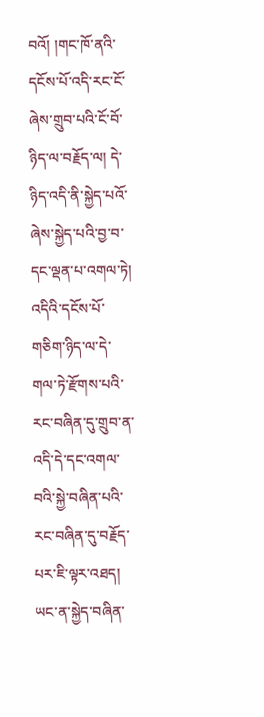བའོ། །གང་ཁོ་ནའི་དངོས་པོ་འདི་རང་ངོ་ཞེས་གྲུབ་པའི་ངོ་བོ་ཉིད་ལ་བརྗོད་ལ། དེ་ཉིད་འདི་ནི་སྐྱེད་པའོ་ཞེས་སྐྱེད་པའི་བྱ་བ་དང་ལྡན་པ་འགལ་ཏེ། འདིའི་དངོས་པོ་གཅིག་ཉིད་ལ་དེ་གལ་ཏེ་རྫོགས་པའི་རང་བཞིན་དུ་གྲུབ་ན་འདི་དེ་དང་འགལ་
བའི་སྐྱེ་བཞིན་པའི་རང་བཞིན་དུ་བརྗོད་པར་ཇི་ལྟར་འཐད། ཡང་ན་སྐྱེད་བཞིན་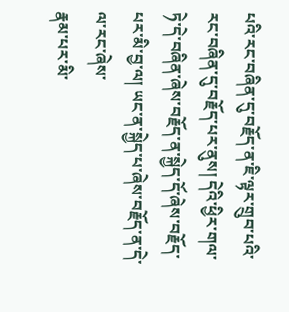པའི་རང་བཞིན་དུ་བརྗོད་ན་ཇི་ལྟར་གྲུབ་པའི་རང་བཞིན་དུ་བརྗོད་པར་ནུས། དེའི་ཕྱིར་གལ་ཏེ་དེ་བཞིན་ཞེས་བརྗོད་ན་སྐྱེད་དོ་ཞེས་བརྗོད་པར་མི་བྱ་ལ། ཡང་ན་སྐྱེད་པ་ཞེས་བརྗོད་ན་དེ་ལ་རང་ཞེས་
རྣམ་པར་མི་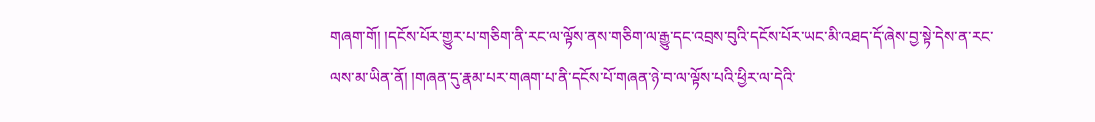གཞག་གོ། །དངོས་པོར་གྱུར་པ་གཅིག་ནི་རང་ལ་ལྟོས་ནས་གཅིག་ལ་རྒྱུ་དང་འབྲས་བུའི་དངོས་པོར་ཡང་མི་འཐད་དོ་ཞེས་བྱ་སྟེ་དེས་ན་རང་ལས་མ་ཡིན་ནོ། །གཞན་དུ་རྣམ་པར་གཞག་པ་ནི་དངོས་པོ་གཞན་ཉེ་བ་ལ་ལྟོས་པའི་ཕྱིར་ལ་དེའི་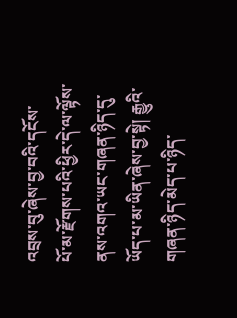འབྲས་བུ་ཞེས་བྱ་བའི་དངོས་
པོ་མ་རྫོགས་པའི་ཕྱིར་དེ་ལ་ལྟོས་ནས་འགའ་ཡང་གཞན་ཉིད་དུ་ཡོད་པ་མ་ཡིན་ཞེས་བྱ་སྟེ། རྒྱུའི་གཞན་ཉིད་མེད་པ་ཉིད་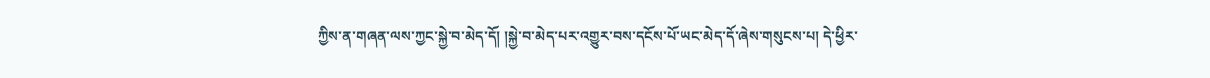ཀྱིས་ན་གཞན་ལས་ཀྱང་སྐྱེ་བ་མེད་དོ། །སྐྱེ་བ་མེད་པར་འགྱུར་བས་དངོས་པོ་ཡང་མེད་དོ་ཞེས་གསུངས་པ། དེ་ཕྱིར་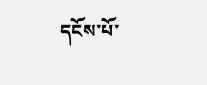དངོས་པོ་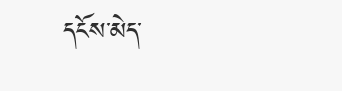དངོས་མེད་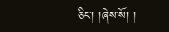ཅིང་། །ཞེས་སོ། །